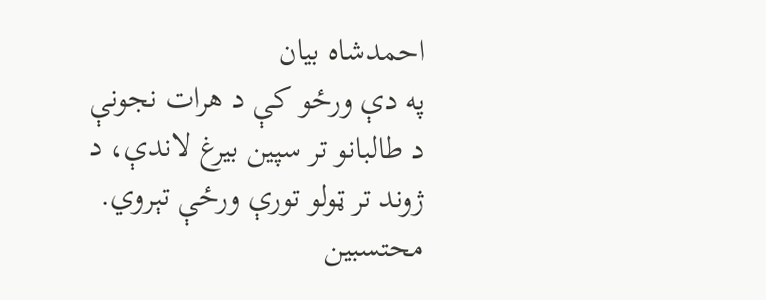احمدشاه بیان
په دې ورځو کې د هرات نجونې د طالبانو تر سپین بیرغ لاندې، د ژوند تر ټولو تورې ورځې تېروي. محتسبین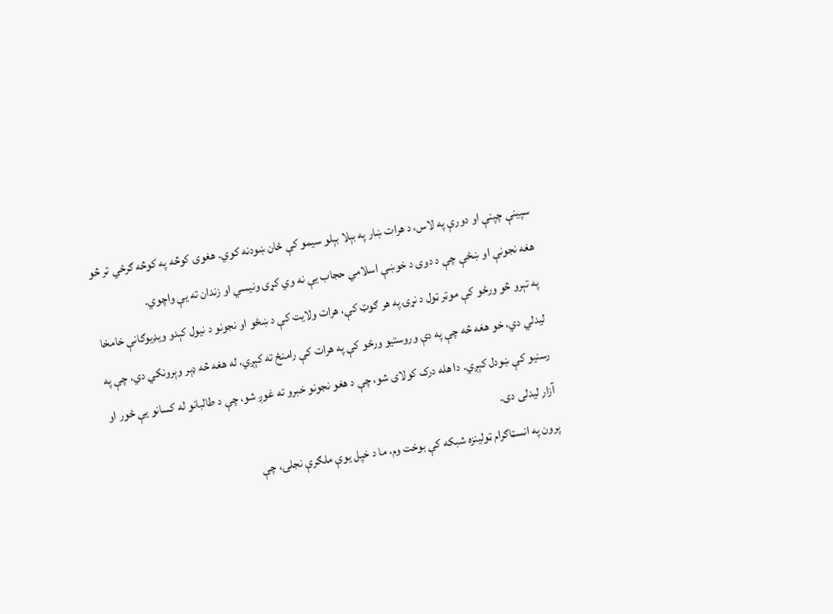سپینې چپنې او دورې په لاس، د هرات ښار په بېلا بېلو سیمو کې ځان ښودنه کوي. هغوی کوڅه په کوڅه ګرځي تر څو هغه نجونې او ښځې چې د دوی د خوښې اسلامي حجاب یې نه وي کړی ونیسي او زندان ته یې واچوي.
په تېرو څو ورځو کې موټر ټول د نړۍ په هر ګوټ کې، هرات ولایت کې د ښځو او نجونو د نیول کېدو ويډیوګانې خامخا لیدلي دي، خو هغه څه چې په دې وروستیو ورځو کې په هرات کې رامنځ ته کېږي، له هغه څه ډېر وېرونکي دي، چې په رسنیو کې ښودل کېږي. دا هله درک کولای شو، چې د هغو نجونو خبرو ته غوږ شو، چې د طالبانو له کسانو یې ځور او آزار لیدلی دی.
پرون په انسټاګرام ټولینزه شبکه کې بوخت وم، ما د خپل یوې ملګرې نجلۍ، چې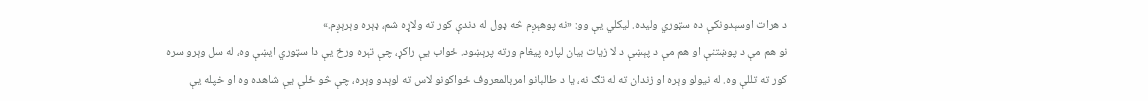د هرات اوسېدونکې ده سټوري ولیده. لیکلي یې وو: «نه پوهېږم څه ډول له دندې کور ته ولاړه شم، ډېره وېرېږم.»
نو هم مې د پوښتنې او هم مې د پېښې د لا زیات بیان لپاره پیغام ورته پرېښود. ځواب یې راکړ، چې تېره ورځ یې دا سټوري ایښې وه، له سل وېرو سره کور ته تللې وه. له نیولو وېره او زندان ته له تګ نه، یا د طالبانو امربالمعروف ځواکونو لاس ته لوېدو وېره، چې څو ځلې یې شاهده وه او خپله یې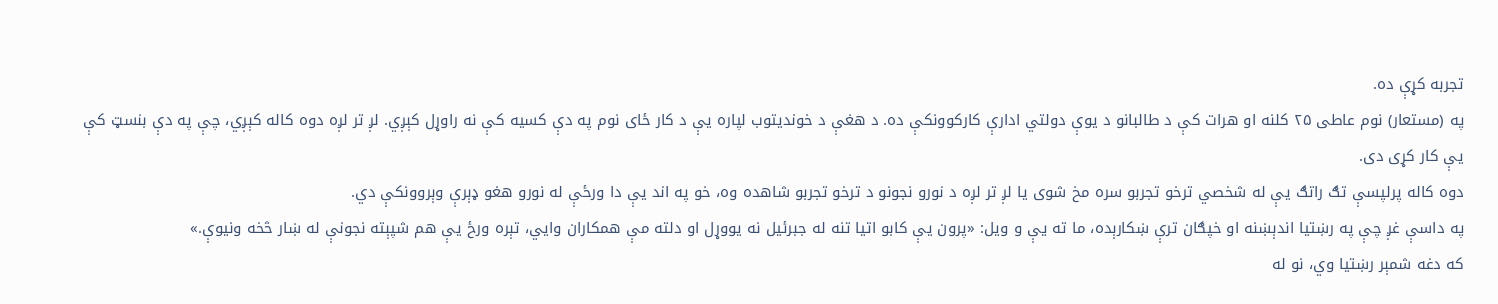تجربه کړې ده.
په (مستعار) نوم عاطی ۲۵ کلنه او هرات کې د طالبانو د یوې دولتي ادارې کارکوونکې ده. د هغې د خوندیتوب لپاره یې د کار ځای نوم په دې کسیه کې نه راوړل کېږي. لږ تر لږه دوه کاله کېږي، چې په دې بنسټ کې یې کار کړی دی.
دوه کاله پرلپسې تګ راتګ یې له شخصي ترخو تجربو سره مخ شوی یا لږ تر لږه د نورو نجونو د ترخو تجربو شاهده وه، خو په اند یې دا ورځې له نورو هغو ډېرې وېروونکې دي.
په داسې غږ چې په رښتیا اندېښنه او خپګان ترې ښکارېده، ما ته یې و ویل: «پرون یې کابو اتیا تنه له جبرئیل نه یووړل او دلته مې همکاران وايي، تېره ورځ یې هم شپېته نجونې له ښار څخه ونیوې.»
که دغه شمېر رښتیا وي، نو له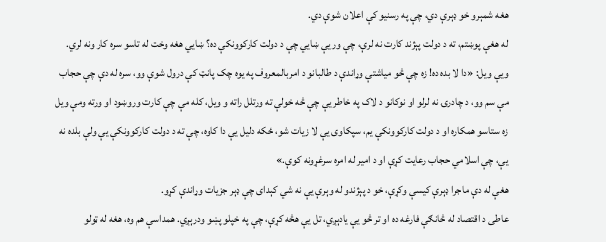هغه شمېرو خو ډېرې دي، چې په رسنیو کې اعلان شوې دي.
له هغې پوښتم، ته د دولت پېژند کارت نه لرې، چې ور یې ښايي چې د دولت کارکوونکې ده؟ ښايي هغه وخت له تاسو سره کار ونه لري.
ویې ویل: «دا لا بده ده! زه چې څو میاشتې وړاندې د طالبانو د امربالمعروف په یوه چک پانټ کې درول شوې وو، سره له دې چې حجاب مې سم وو، د چادرۍ نه لرلو او نوکانو د لاک په خاطر یې چې څه خولې ته ورتلل راته و ویل، کله مې چې کارت وروښود او ورته ومې ویل زه ستاسو همکاره او د دولت کارکوونکې یم، سپکاوی یې لا زیات شو، ځکه دلیل یې دا کاوه، چې ته د دولت کارکوونکې یې ولې بلده نه یې، چې اسلامي حجاب رعایت کړې او د امیر له امره سرغړونه کوې.»
هغې له دې ماجرا ډېرې کیسې وکړې، خو د پېژندو له وېرې یې نه شي کېدای چې ډېر جزیات وړاندې کړو.
عاطی د اقتصاد له څانګې فارغه ده او تر څو یې یادېږي، تل یې هڅه کړې، چې په خپلو پښو ودرېږي. همداسې هم وه، هغه له ټولو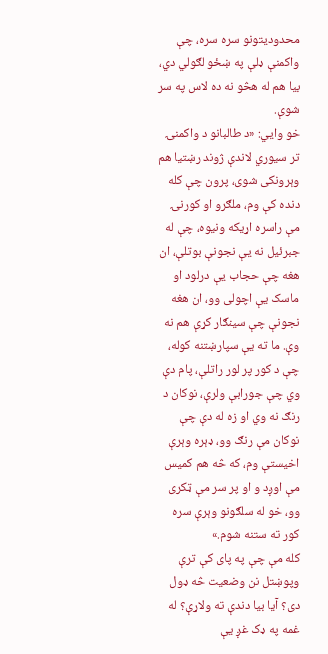محدودیتونو سره سره، چې واکمنې ډلې په ښځو لګولي دي، بیا هم له هڅو نه ده لاس په سر شوې.
خو وايي: «د طالبانو د واکمنۍ تر سیوري لاندې ژوند رښتیا هم وېرونکی شوی، پرون چې کله دنده کې وم، ملګرو او کورنۍ مې راسره اړیکه ونیوه، چې له جبرئیل نه یې نجونې بوتلې، ان هغه چې حجاب یې درلود او ماسک یې اچولی وو، ان هغه نجونې چې سینګار کړې هم نه وې. ما ته یې سپارښتنه کوله، چې د کور پر لور راتلې، پام دې وي چې جورابې ولرې، نوکان د رنګ نه وي او زه له دې چې نوکان مې رنګ وو، ډېره وېرې اخیستې وم، که څه هم کمیس مې اوږد و او پر سر مې ټکری وو، خو له سلګونو وېرې سره کور ته ستنه شوم.»
کله مې چې په پای کې ترې وپوښتل نن وضعیت څه ډول دی؟ آیا بیا دندې ته ولاړې؟ له غمه په ډک غږ یې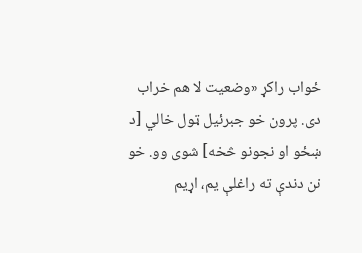ځواب راکړ «وضعیت لا هم خراب دی. پرون خو جبرئیل ټول خالي [د ښځو او نجونو څخه] شوی وو. خو نن دندې ته راغلې یم، اړیم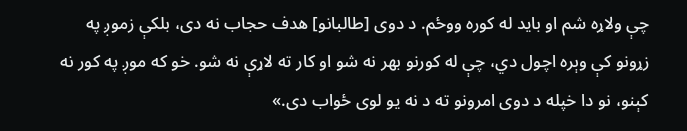چې ولاړه شم او باید له کوره ووځم. د دوی [طالبانو] هدف حجاب نه دی، بلکې زموږ په زړونو کې وېره اچول دي، چې له کورنو بهر نه شو او کار ته لاړې نه شو. خو که موږ په کور نه کېنو، نو دا خپله د دوی امرونو ته د نه یو لوی ځواب دی.»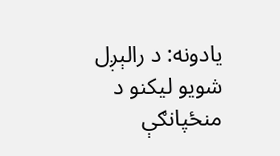یادونه: د رالېږل شویو لیکنو د منځپانګې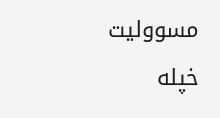مسوولیت خپله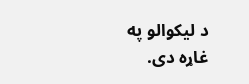د لیکوالو په غاړه دی.